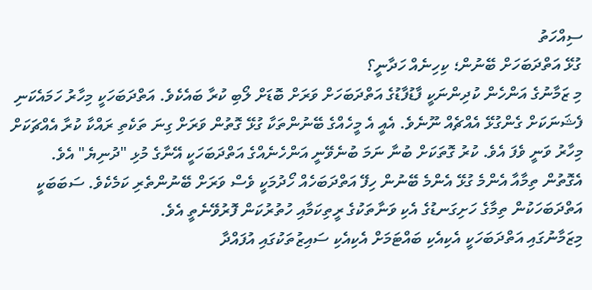ސިއްހަތު
ގުޅޭ އަތްދަބަހަށް ބޭނުން؛ ކިހިނެއް ހަދާނީ؟
މި ޒަމާނުގެ އަންހެން ކުދިންނަކީ ފާޑުފާޑުގެ އަތްދަބަހަށް ވަރަށް ބޮޑަށް ލޯބި ކުރާ ބައެކެވެ. އަތްދަބަހަކީ މިހާރު ހަމައެކަނި ފެޝަނަކަށް ގެންގުޅޭ އެއްޗެއް ނޫނެވެ. އެއީ އެ މީހެއްގެ ބޭނުންތަކާ ގުޅޭ ގޮތުން ވަރަށް ގިނަ ތަކެތި ރައްކާ ކުރާ އެއްޗަކަށް މިހާރު ވަނީ ވެފަ އެވެ. ކުރު ގޮތަކަށް ބުނާ ނަމަ ބުނެވޭނީ އަންހެނެއްގެ އަތްދަބަހަކީ އޭނާގެ މުޅި "ދުނިޔެ" އެވެ.
އެގޮތުން ތިމާއާ އެންމެ ގުޅޭ އެންމެ ބޭނުން ހިފޭ އަތްދަބަހެއް ހޯދުމަކީ ވެސް ވަރަށް ބޭނުންތެރި ކަމެކެވެ. ސަބަބަކީ އަތްދަބަހަކުން ތިމާގެ ހަށިގަނޑުގެ އެކި ވަނާތަކުގެ ރީތިކަމާއި ހުތުރުކަން ފޮރުވޭނެތީ އެވެ.
މިޒަމާނުގައި އަތްދަބަހަކީ އެކިއެކި ބައްޓަމަށް އެކިއެކި ސައިޒުތަކުގައި އުފައްދާ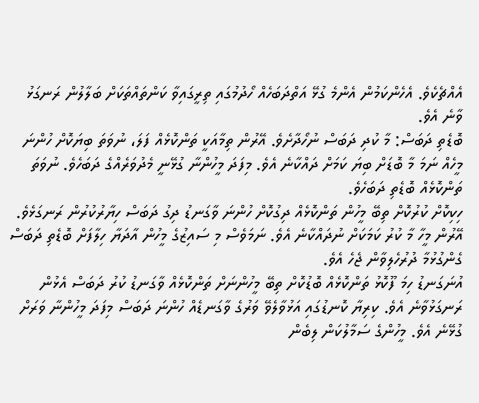އެއްޗެކެވެ. އެހެންކަމުން އެންމެ ގުޅޭ އަތްދަބަހެއް ހޯދުމުގައި ތިރީގައިވާ ކަންތައްތަކަށް ބަލާލުން ރަނގަޅު ވާނެ އެވެ.
ބޮޑެތި ދަބަސް: މާ ކުދި ދަބަސް ނުހޯދާށެވެ. އޭރުން ތިމާއަކީ ތަންކޮޅެއް ފަލަ، ނުވަތަ ބިޔަކޮށް ހުންނަ މީހެއް ނަމަ މާ ބޮޑަށް ބިޔަ ކަމަށް ދައްކާނެ އެވެ. މިފަދަ މީހުންނާ ގުޅޭނީ މެދުވަރެއްގެ ދަބަހެވެ. ނުވަތަ ތަންކޮޅެއް ބޮޑެތި ދަބަހެވެ.
ހިކިކޮށް ކުރުކޮށް ތިބޭ މީހުން ތަންކޮޅެއް ދިގުކޮށް ހުންނަ ވާގަނޑު ދިގު ދަބަސް ހިޔާރުކުރުން ރަނގަޅެވެ. އޭރުން މީހާ މާ ކުރު ކަމަކަށް ނުދައްކާނެ އެވެ. ނަމަވެސް މި ސައިޒުގެ މީހުން އާދަޔާ ހިލާފަށް ބޮޑެތި ދަބަސް ގެންގުޅުމާ ދުރުހެލިވާން ޖެހެ އެވެ.
އުނަގަނޑު ހިމަ ފޫކޮޅު ތަންކޮޅެއް ބޮޑުކޮށް ތިބޭ މީހުންނަށް ތަންކޮޅެއް ވާގަނޑު ކުރު ދަބަސް އެޅުން ރަނގަޅުވާނެ އެވެ. ކިރިޔާ ކޮނޑުގައި އަޅުވާލެވޭ ވަރުގެ ވާގަނޑެއް ހުންނަ ދަބަސް މިފަދަ މީހުންނާ ވަރަށް ގުޅޭނެ އެވެ. މީހުންގެ ސަމާލުކަން ލިބެން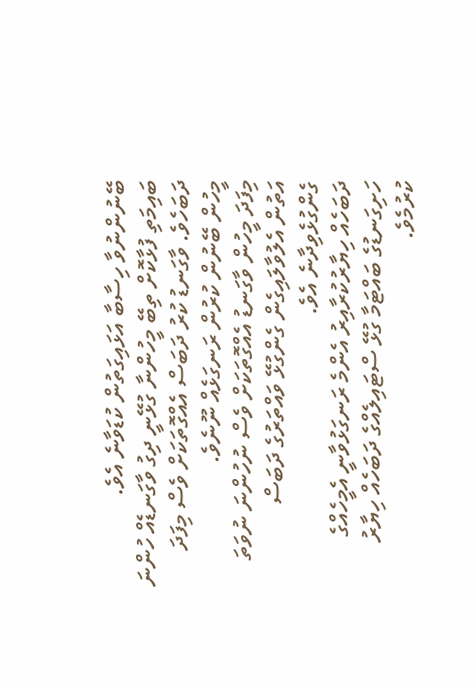ބޭނުންނުވާ ހިސާބާ އަޅައިގަތުން ކުޑަވާނެ އެވެ.
ބައިމަތި ފުޅާކޮށް ތިބޭ މީހުންނާ ގުޅޭނީ ދިގު ވާގަނޑެއް ހުންނަ ދަބަހެވެ. ވާގަނޑު ކުރު ދަބަސް އެއްގޮތަކަށް ވެސް މިފަދަ މީހުން ބޭނުން ކުރުން ރަނގަޅެއް ނޫނެވެ.
މިފަދަ މީހުން ވާގަނޑު އެއްގޮތަކަށް ވެސް ނުހުންނަ ނުވަތަ އަތުން އެލުވާލައިގެން ގެންގުޅޭ ވައްތަރުގެ ދަބަސް ގެންގުޅެވިދާނެ އެވެ.
ދަބަހެއް ހިޔާރުކުރާއިރު އެންމެ ރަނގަޅުވާނީ އެމީހެއްގެ ހަށިގަނޑުގެ ބައްޓަމާ ގުޅޭ ސްޓައިލެއްގެ ދަބަހެއް ހިޔާރު ކުރުމެވެ.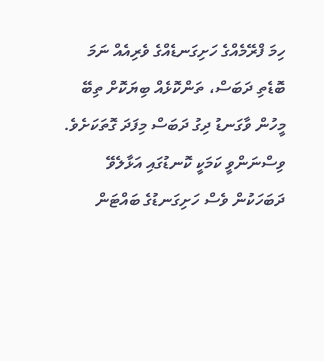ހިމަ ފްރޭމެއްގެ ހަށިގަނޑެއްގެ ވެރިއެއް ނަމަ ބޮޑެތި ދަބަސް، ތަންކޮޅެއް ބިޔަކޮށް ތިބޭ މީހުން ވާގަނޑު ދިގު ދަބަސް މިފަދަ ގޮތަކަށެވެ.
ވިސްނަންވީ ކަމަކީ ކޮނޑުގައި އަޅާލެވޭ ދަބަހަކުން ވެސް ހަށިގަނޑުގެ ބައްޓަން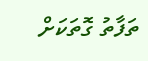ތަފާތު ގޮތަކަށް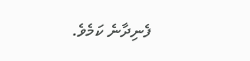ފެނިދާނެ ކަމެވެ.